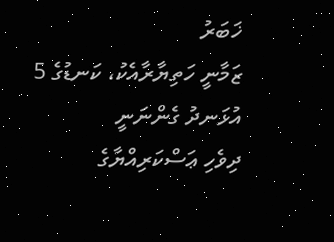ޚަބަރު
ޒަމާނީ ހަތިޔާރާއެކު، ކަނޑުގެ 5 އުޅަނދު ގެންނަނީ
ދިވެހި ޢަސްކަރިއްޔާގެ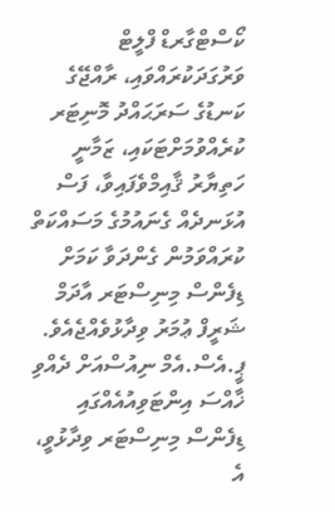ކޯސްޓްގާރޑް ފްލީޓް ވަރުގަދަކުރައްވައި، ރާއްޖޭގެ ކަނޑުގެ ސަރަޙައްދު މޮނިޓަރ ކުރެއްވުމަށްޓަކައި، ޒަމާނީ ހަތިޔާރު ޤާއިމްވެފައިވާ، ފަސް އުޅަނދެއް ގެނައުމުގެ މަސައްކަތް ކުރައްވަމުން ގެންދަވާ ކަމަށް ޑިފެންސް މިނިސްޓަރ އާދަމް ޝަރީފް ޢުމަރު ވިދާޅުވެއްޖެއެވެ.
ޕީ.އެސް.އެމް ނިއުސްއަށް ދެއްވި ޚާއްސަ އިންޓަވިއުއެއްގައި ޑިފެންސް މިނިސްޓަރ ވިދާޅުވީ، އެ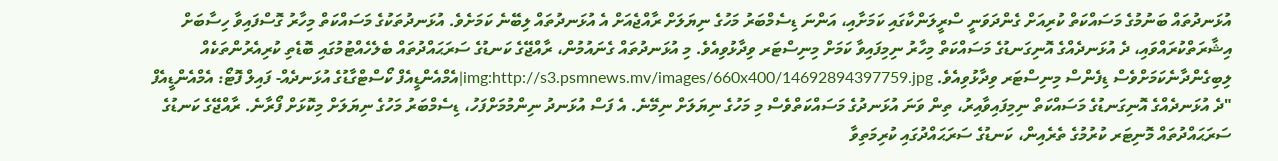އުޅަނދުތައް ބަނުމުގެ މަސައްކަތް ކުރިއަށް ގެންދަވަނީ ސްރީލަންކާގައި ކަމަށާއި، އަންނަ ޑިސެމްބަރު މަހުގެ ނިޔަލަށް ރާއްޖެއަށް އެ އުޅަނދުތައް ލިބޭނެ ކަމަށެވެ. އުޅަނދުތަކުގެ މަސައްކަތް މިހާރު ގޮސްފައިވާ ހިސާބަށް އިޝާރަތްކުރައްވައި، ދެ އުޅަނދެއްގެ އޮނިގަނޑުގެ މަސައްކަތް މިހާރު ނިމިފައިވާ ކަމަށް މިނިސްޓަރ ވިދާޅުވިއެވެ. މި އުޅަނދުތައް ގެނައުމުން، ރާއްޖޭގެ ކަނޑުގެ ސަރަޙައްދުތައް ބެލެހެއްޓުމުގައި ބޮޑެތި ކުރިއެރުންތަކެއް ލިބިގެންދާނެކަމަށްވެސް ޑިފެންސް މިނިސްޓަރ ވިދާޅުވިއެވެ. img:http://s3.psmnews.mv/images/660x400/14692894397759.jpg|އެމްއެންޑީއެފް ކޯސްޓްގާޑުގެ އުޅަނދެއް- ފައިލް ފޮޓޯ: އެމްއެންޑީއެފް
"ދެ އުޅަނދެއްގެ އޮނިގަނޑުގެ މަސައްކަތް ނިމިފައިވާއިރު، ތިން ވަނަ އުޅަނދުގެ މަސައްކަތްވެސް މި މަހުގެ ނިޔަލަށް ނިމޭނެ. އެ ފަސް އުޅަނދު ނިންމުމަށްފަހު، ޑިސެމްބަރު މަހުގެ ނިޔަލަށް މިކޮޅަށް ފޯރާނެ. ރާއްޖޭގެ ކަނޑުގެ ސަރަޙައްދުތައް މޮނިޓަރ ކުރުމުގެ ތެރެއިން، ކަނޑުގެ ސަރަޙައްދުގައި ކުރިމަތިވާ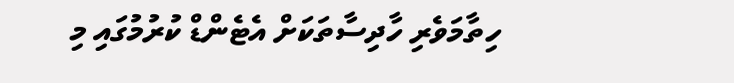ހިތާމަވެރި ހާދިސާތަކަށް އެޓެންޑް ކުރުމުގައި މި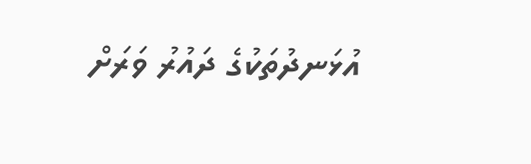އުޅަނދުތަކުގެ ދައުރު ވަރަށް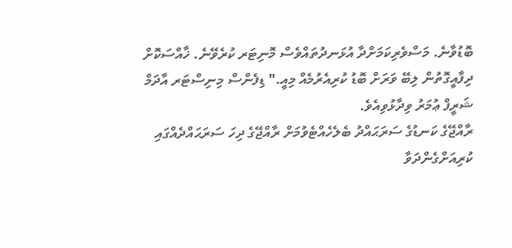ބޮޑުވާނެ. މަސްވެރިކަމަށްދާ އުޅަނދުތައްވެސް މޮނިޓަރ ކުރެވޭނެ. ޚާއްސަކޮށް ދިފާއީގޮތުން ލިބޭ ވަރަށް ބޮޑު ކުރިއެރުމެއް މިއީ." ޑިފެންސް މިނިސްޓަރ އާދަމް ޝަރީފް ޢުމަރު ވިދާޅުވިއެވެ.
ރާއްޖޭގެ ކަނޑުގެ ސަރަޙައްދު ބެލެހެއްޓެވުމަށް ރާއްޖޭގެ ދިހަ ސަރަޙައްދެއްގައި ކުރިއަށްގެންދަވާ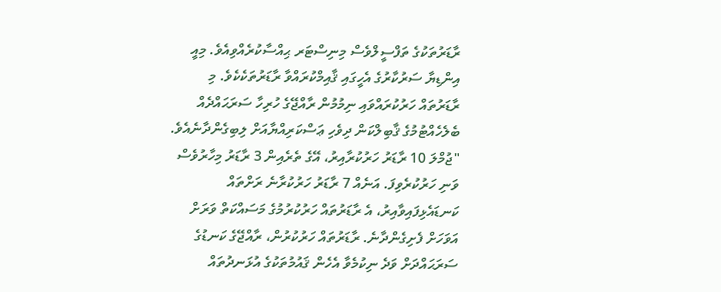ރާޑަރުތަކުގެ ތަފްސީލްވެސް މިނިސްޓަރ ޙިއްސާކުރެއްވިއެވެ. މިއީ އިންޑިޔާ ސަރުކާރުގެ އެހީގައި ޤާއިމްކުރައްވާ ރާޑަރުތަކެކެވެ. މި ރާޑަރުތައް ހަރުކުރައްވައި ނިމުމުން ރާއްޖޭގެ ހުރިހާ ސަރަޙައްދެއް ބެލެހެއްޓުމުގެ ޤާބިލްކަން ދިވެހި ޢަސްކަރިއްޔާއަށް ލިބިގެންދާނެއެވެ.
"ޖުމްލަ 10 ރާޑަރު ހަރުކުރާއިރު، އޭގެ ތެރެއިން 3 ރާޑަރު މިހާރުވެސް ވަނި ހަރުކުރެވިފަ. އަނެއް 7 ރާޑަރު ހަރުކުރާނެ ރަށްތައް ކަނޑައެޅިފައިވާއިރު، އެ ރާޑަރުތައް ހަރުކުރުމުގެ މަސައްކަތް ވަރަށް އަވަހަށް ފެށިގެންދާނެ. ރާޑަރުތައް ހަރުކުރުން، ރާއްޖޭގެ ކަނޑުގެ ސަރަޙައްދަށް ވަދެ ނިކުމެވާ އެހެން ޤައުމުތަކުގެ އުޅަނދުތައް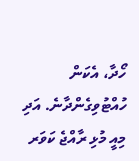ހޯދާ، އެކަން ހުއްޓުވިގެންދާނެ. އަދި މިއީ މުޅި ރާއްޖެ ކަވަރ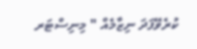ކުރެވޭފަދަ ނިޒާމެއް " މިނިސްޓަރ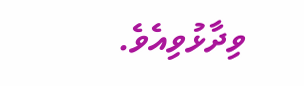ވިދާޅުވިއެވެ.